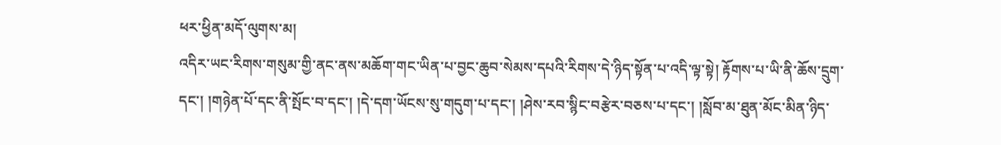ཕར་ཕྱིན་མདོ་ལུགས་མ།
འདིར་ཡང་རིགས་གསུམ་གྱི་ནང་ནས་མཆོག་གང་ཡིན་པ་བྱང་ཆུབ་སེམས་དཔའི་རིགས་དེ་ཉིད་སྟོན་པ་འདི་ལྟ་སྟེ། རྟོགས་པ་ཡི་ནི་ཆོས་དྲུག་དང་། །གཉེན་པོ་དང་ནི་སྤོང་བ་དང་། །དེ་དག་ཡོངས་སུ་གདུག་པ་དང་། །ཤེས་རབ་སྙིང་བརྩེར་བཅས་པ་དང་། །སློབ་མ་ཐུན་མོང་མིན་ཉིད་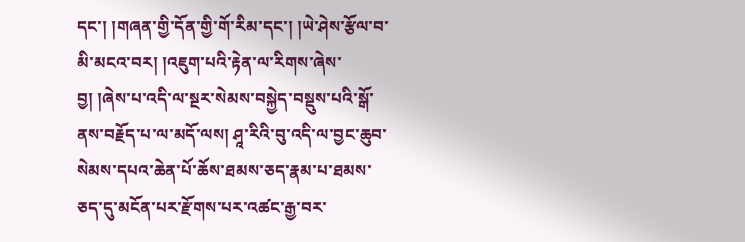དང་། །གཞན་གྱི་དོན་གྱི་གོ་རིམ་དང་། །ཡེ་ཤེས་རྩོལ་བ་མི་མངའ་བར། །འཇུག་པའི་རྟེན་ལ་རིགས་ཞེས་བྱ། །ཞེས་པ་འདི་ལ་སྔར་སེམས་བསྐྱེད་བསྡུས་པའི་སྒོ་ནས་བརྗོད་པ་ལ་མདོ་ལས། ཤཱ་རིའི་བུ་འདི་ལ་བྱང་ཆུབ་སེམས་དཔའ་ཆེན་པོ་ཆོས་ཐམས་ཅད་རྣམ་པ་ཐམས་ཅད་དུ་མངོན་པར་རྫོགས་པར་འཚང་རྒྱ་བར་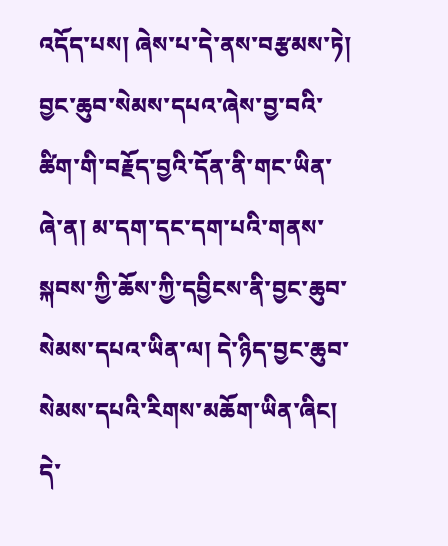འདོད་པས། ཞེས་པ་དེ་ནས་བརྩམས་ཏེ། བྱང་ཆུབ་སེམས་དཔའ་ཞེས་བྱ་བའི་ཚིག་གི་བརྗོད་བྱའི་དོན་ནི་གང་ཡིན་ཞེ་ན། མ་དག་དང་དག་པའི་གནས་སྐབས་ཀྱི་ཆོས་ཀྱི་དབྱིངས་ནི་བྱང་ཆུབ་སེམས་དཔའ་ཡིན་ལ། དེ་ཉིད་བྱང་ཆུབ་སེམས་དཔའི་རིགས་མཆོག་ཡིན་ཞིང། དེ་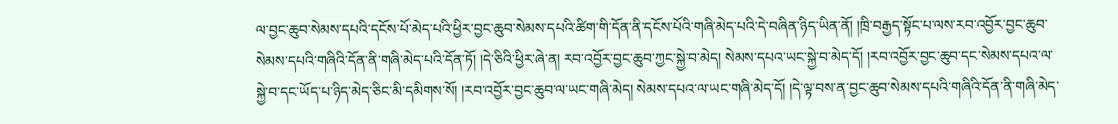ལ་བྱང་ཆུབ་སེམས་དཔའི་དངོས་པོ་མེད་པའི་ཕྱིར་བྱང་ཆུབ་སེམས་དཔའི་ཚིག་གི་དོན་ནི་དངོས་པོའི་གཞི་མེད་པའི་དེ་བཞིན་ཉིད་ཡིན་ནོ། །ཁྲི་བརྒྱད་སྟོང་པ་ལས་རབ་འབྱོར་བྱང་ཆུབ་སེམས་དཔའི་གཞིའི་དོན་ནི་གཞི་མེད་པའི་དོན་ཏོ། །དེ་ཅིའི་ཕྱིར་ཞེ་ན། རབ་འབྱོར་བྱང་ཆུབ་ཀྱང་སྐྱེ་བ་མེད། སེམས་དཔའ་ཡང་སྐྱེ་བ་མེད་དོ། །རབ་འབྱོར་བྱང་ཆུབ་དང་སེམས་དཔའ་ལ་སྐྱེ་བ་དང་ཡོད་པ་ཉིད་མེད་ཅིང་མི་དམིགས་སོ། །རབ་འབྱོར་བྱང་ཆུབ་ལ་ཡང་གཞི་མེད། སེམས་དཔའ་ལ་ཡང་གཞི་མེད་དོ། །དེ་ལྟ་བས་ན་བྱང་ཆུབ་སེམས་དཔའི་གཞིའི་དོན་ནི་གཞི་མེད་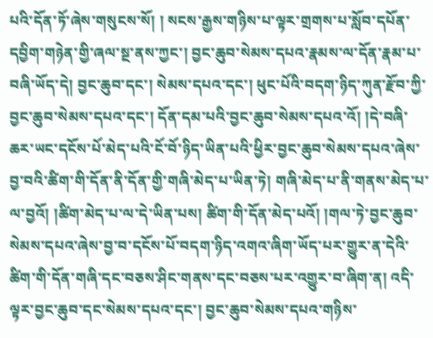པའི་དོན་ཏོ་ཞེས་གསུངས་སོ། ། སངས་རྒྱས་གཉིས་པ་ལྟར་གྲགས་པ་སློབ་དཔོན་དབྱིག་གཉེན་གྱི་ཞལ་སྔ་ནས་ཀྱང་། བྱང་ཆུབ་སེམས་དཔའ་རྣམས་ལ་དོན་རྣམ་པ་བཞི་ཡོད་དེ། བྱང་ཆུབ་དང་། སེམས་དཔའ་དང་། ཕུང་པོའི་བདག་ཉིད་ཀུན་རྫོབ་ཀྱི་བྱང་ཆུབ་སེམས་དཔའ་དང་། དོན་དམ་པའི་བྱང་ཆུབ་སེམས་དཔའ་འོ། །དེ་བཞི་ཆར་ཡང་དངོས་པོ་མེད་པའི་ངོ་བོ་ཉིད་ཡིན་པའི་ཕྱིར་བྱང་ཆུབ་སེམས་དཔའ་ཞེས་བྱ་བའི་ཚིག་གི་དོན་ནི་དོན་གྱི་གཞི་མེད་པ་ཡིན་ཏེ། གཞི་མེད་པ་ནི་གནས་མེད་པ་ལ་བྱའོ། །ཚིག་མེད་པ་ལ་དེ་ཡིན་པས། ཚིག་གི་དོན་མེད་པའོ། །གལ་ཏེ་བྱང་ཆུབ་སེམས་དཔའ་ཞེས་བྱ་བ་དངོས་པོ་བདག་ཉིད་འགའ་ཞིག་ཡོད་པར་གྱུར་ན་དེའི་ཚིག་གི་དོན་གཞི་དང་བཅས་ཤིང་གནས་དང་བཅས་པར་འགྱུར་བ་ཞིག་ན། འདི་ལྟར་བྱང་ཆུབ་དང་སེམས་དཔའ་དང་། བྱང་ཆུབ་སེམས་དཔའ་གཉིས་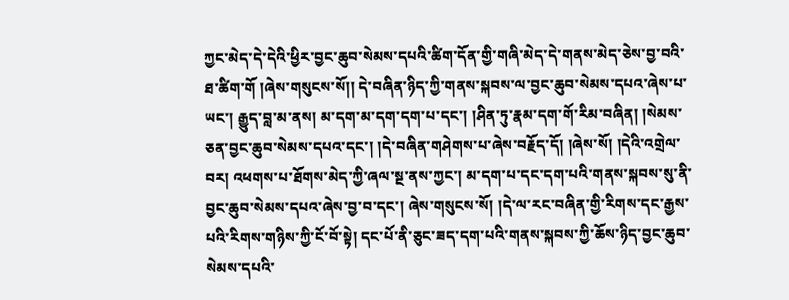ཀྱང་མེད་དེ་དེའི་ཕྱིར་བྱང་ཆུབ་སེམས་དཔའི་ཚིག་དོན་གྱི་གཞི་མེད་དེ་གནས་མེད་ཅེས་བྱ་བའི་ཐ་ཚིག་གོ །ཞེས་གསུངས་སོ།། དེ་བཞིན་ཉིད་ཀྱི་གནས་སྐབས་ལ་བྱང་ཆུབ་སེམས་དཔའ་ཞེས་པ་ཡང་། རྒྱུད་བླ་མ་ནས། མ་དག་མ་དག་དག་པ་དང་། །ཤིན་ཏུ་རྣམ་དག་གོ་རིམ་བཞིན། །སེམས་ཅན་བྱང་ཆུབ་སེམས་དཔའ་དང་། །དེ་བཞིན་གཤེགས་པ་ཞེས་བརྗོད་དོ། །ཞེས་སོ། །དེའི་འགྲེལ་བར། འཕགས་པ་ཐོགས་མེད་ཀྱི་ཞལ་སྔ་ནས་ཀྱང་། མ་དག་པ་དང་དག་པའི་གནས་སྐབས་སུ་ནི་བྱང་ཆུབ་སེམས་དཔའ་ཞེས་བྱ་བ་དང་། ཞེས་གསུངས་སོ། །དེ་ལ་རང་བཞིན་གྱི་རིགས་དང་རྒྱས་པའི་རིགས་གཉིས་ཀྱི་ངོ་བོ་སྟེ། དང་པོ་ནི་ཅུང་ཟད་དག་པའི་གནས་སྐབས་ཀྱི་ཆོས་ཉིད་བྱང་ཆུབ་སེམས་དཔའི་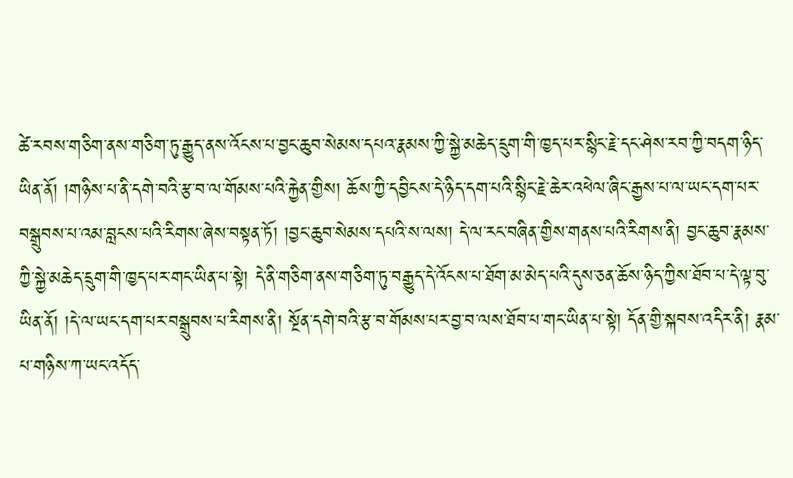ཚེ་རབས་གཅིག་ནས་གཅིག་ཏུ་རྒྱུད་ནས་འོངས་པ་བྱང་ཆུབ་སེམས་དཔའ་རྣམས་ཀྱི་སྐྱེ་མཆེད་དྲུག་གི་ཁྱད་པར་སྙིང་རྗེ་དང་ཤེས་རབ་ཀྱི་བདག་ཉིད་ཡིན་ནོ། །གཉིས་པ་ནི་དགེ་བའི་རྩ་བ་ལ་གོམས་པའི་རྐྱེན་གྱིས། ཆོས་ཀྱི་དབྱིངས་དེ་ཉིད་དག་པའི་སྙིང་རྗེ་ཆེར་འཕེལ་ཞིང་རྒྱས་པ་ལ་ཡང་དག་པར་བསྒྲུབས་པ་འམ་བླངས་པའི་རིགས་ཞེས་བསྟན་ཏོ། །བྱང་ཆུབ་སེམས་དཔའི་ས་ལས། དེ་ལ་རང་བཞིན་གྱིས་གནས་པའི་རིགས་ནི། བྱང་ཆུབ་རྣམས་ཀྱི་སྐྱེ་མཆེད་དྲུག་གི་ཁྱད་པར་གང་ཡིན་པ་སྟེ། དེ་ནི་གཅིག་ནས་གཅིག་ཏུ་བརྒྱུད་དེ་འོངས་པ་ཐོག་མ་མེད་པའི་དུས་ཅན་ཆོས་ཉིད་ཀྱིས་ཐོབ་པ་དེ་ལྟ་བུ་ཡིན་ནོ། །དེ་ལ་ཡང་དག་པར་བསྒྲུབས་པ་རིགས་ནི། སྔོན་དགེ་བའི་རྩ་བ་གོམས་པར་བྱ་བ་ལས་ཐོབ་པ་གང་ཡིན་པ་སྟེ། དོན་གྱི་སྐབས་འདིར་ནི། རྣམ་པ་གཉིས་ཀ་ཡང་འདོད་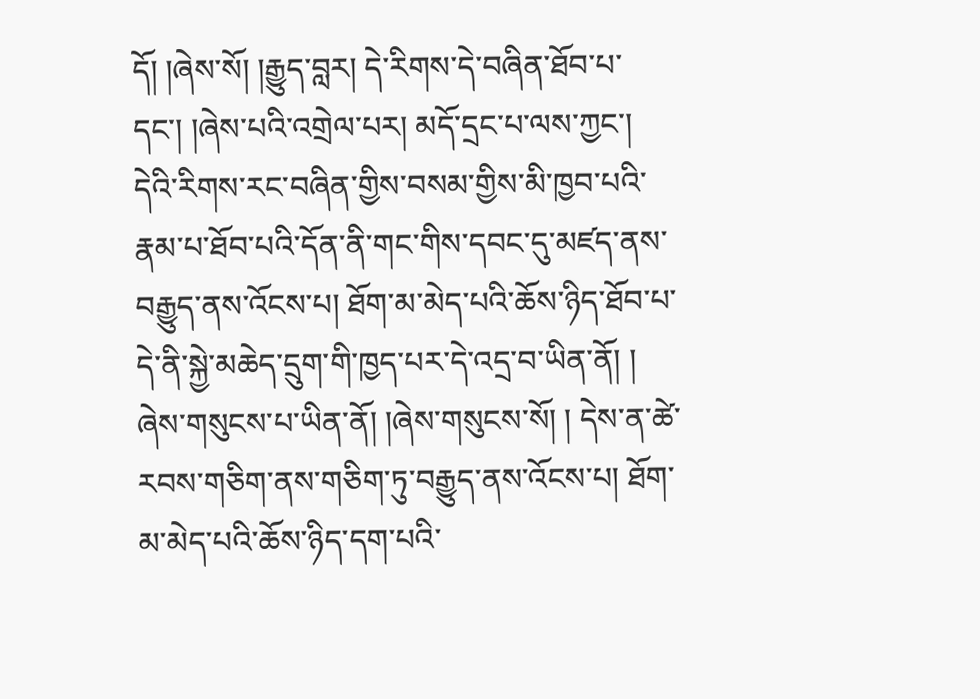དོ། །ཞེས་སོ། །རྒྱུད་བླར། དེ་རིགས་དེ་བཞིན་ཐོབ་པ་དང་། །ཞེས་པའི་འགྲེལ་པར། མདོ་དྲང་པ་ལས་ཀྱང་། དེའི་རིགས་རང་བཞིན་གྱིས་བསམ་གྱིས་མི་ཁྱབ་པའི་རྣམ་པ་ཐོབ་པའི་དོན་ནི་གང་གིས་དབང་དུ་མཛད་ནས་བརྒྱུད་ནས་འོངས་པ། ཐོག་མ་མེད་པའི་ཆོས་ཉིད་ཐོབ་པ་དེ་ནི་སྐྱེ་མཆེད་དྲུག་གི་ཁྱད་པར་དེ་འདྲ་བ་ཡིན་ནོ། ། ཞེས་གསུངས་པ་ཡིན་ནོ། །ཞེས་གསུངས་སོ། ། དེས་ན་ཚེ་རབས་གཅིག་ནས་གཅིག་ཏུ་བརྒྱུད་ནས་འོངས་པ། ཐོག་མ་མེད་པའི་ཆོས་ཉིད་དག་པའི་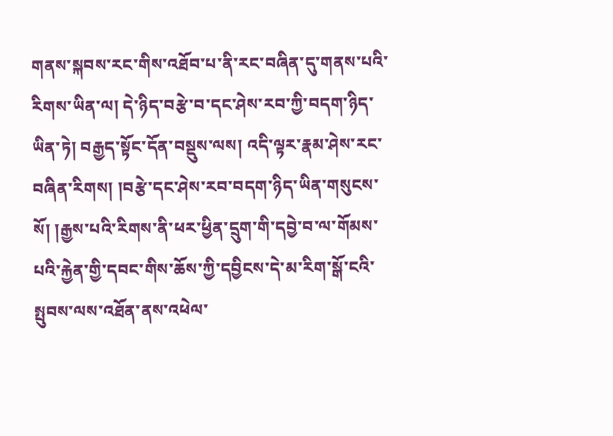གནས་སྐབས་རང་གིས་འཐོབ་པ་ནི་རང་བཞིན་དུ་གནས་པའི་རིགས་ཡིན་ལ། དེ་ཉིད་བརྩེ་བ་དང་ཤེས་རབ་ཀྱི་བདག་ཉིད་ཡིན་ཏེ། བརྒྱད་སྟོང་དོན་བསྡུས་ལས། འདི་ལྟར་རྣམ་ཤེས་རང་བཞིན་རིགས། །བརྩེ་དང་ཤེས་རབ་བདག་ཉིད་ཡིན་གསུངས་སོ། །རྒྱས་པའི་རིགས་ནི་ཕར་ཕྱིན་དྲུག་གི་དབྱེ་བ་ལ་གོམས་པའི་རྐྱེན་གྱི་དབང་གིས་ཆོས་ཀྱི་དབྱིངས་དེ་མ་རིག་སྒོ་ངའི་སྤུབས་ལས་འཐོན་ནས་འཕེལ་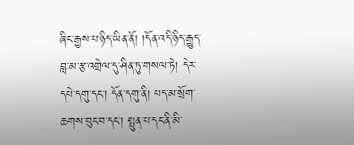ཞིང་རྒྱས་པ་ཉིད་ཡིན་ནོ། །དོན་འདི་ཉིད་རྒྱུད་བླ་མ་རྩ་འགྲེལ་དུ་ཤིན་ཏུ་གསལ་ཏེ། དེར་དཔེ་དགུ་དང་། དོན་དགུ་ནི། པད་མ་སྲོག་ཆགས་བུང་བ་དང་། སྤུན་པ་དང་ནི་མི་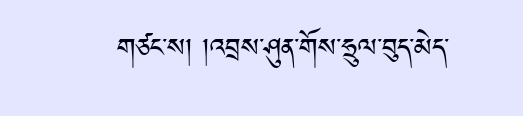གཙང་ས། །འབྲས་ཤུན་གོས་ཧྲུལ་བུད་མེད་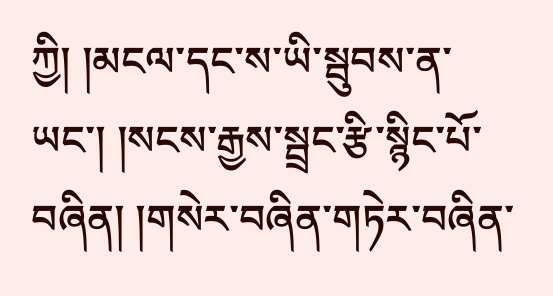ཀྱི། །མངལ་དང་ས་ཡི་སྦུབས་ན་ཡང་། །སངས་རྒྱས་སྦྲང་རྩི་སྙིང་པོ་བཞིན། །གསེར་བཞིན་གཏེར་བཞིན་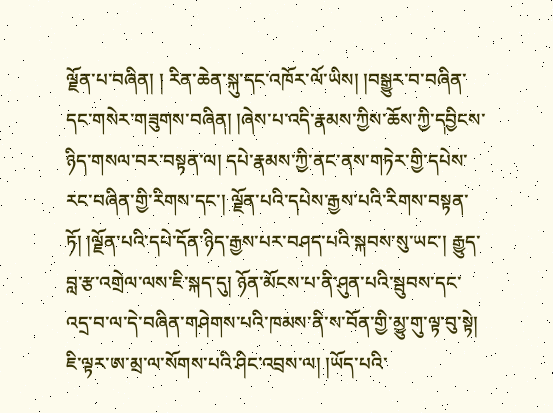ལྗོན་པ་བཞིན། ། རིན་ཆེན་སྐུ་དང་འཁོར་ལོ་ཡིས། །བསྒྱུར་བ་བཞིན་དང་གསེར་གཟུགས་བཞིན། །ཞེས་པ་འདི་རྣམས་ཀྱིས་ཆོས་ཀྱི་དབྱིངས་ཉིད་གསལ་བར་བསྟན་ལ། དཔེ་རྣམས་ཀྱི་ནང་ནས་གཏེར་གྱི་དཔེས་རང་བཞིན་གྱི་རིགས་དང་། ལྗོན་པའི་དཔེས་རྒྱས་པའི་རིགས་བསྟན་ཏོ། །ལྗོན་པའི་དཔེ་དོན་ཉིད་རྒྱས་པར་བཤད་པའི་སྐབས་སུ་ཡང་། རྒྱུད་བླ་རྩ་འགྲེལ་ལས་ཇི་སྐད་དུ། ཉོན་མོངས་པ་ནི་ཤུན་པའི་སྦུབས་དང་འདྲ་བ་ལ་དེ་བཞིན་གཤེགས་པའི་ཁམས་ནི་ས་བོན་གྱི་མྱུ་གུ་ལྟ་བུ་སྟེ། ཇི་ལྟར་ཨ་མྲ་ལ་སོགས་པའི་ཤིང་འབྲས་ལ། །ཡོད་པའི་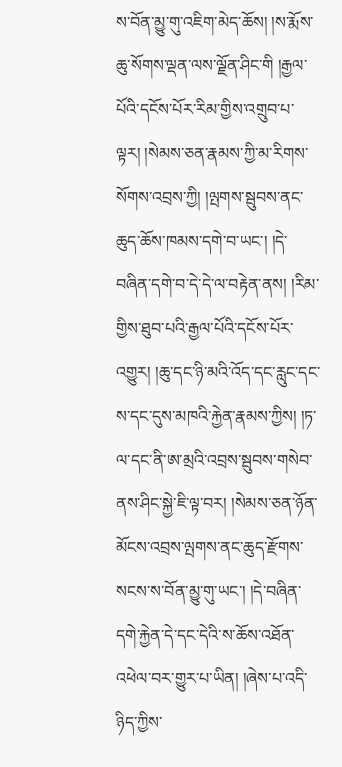ས་བོན་མྱུ་གུ་འཇིག་མེད་ཆོས། །ས་རྨོས་ཆུ་སོགས་ལྡན་ལས་ལྗོན་ཤིང་གི །རྒྱལ་པོའི་དངོས་པོར་རིམ་གྱིས་འགྲུབ་པ་ལྟར། །སེམས་ཅན་རྣམས་ཀྱི་མ་རིགས་སོགས་འབྲས་ཀྱི། །ལྤགས་སྦུབས་ནང་ཆུད་ཆོས་ཁམས་དགེ་བ་ཡང་། །དེ་བཞིན་དགེ་བ་དེ་དེ་ལ་བརྟེན་ནས། །རིམ་གྱིས་ཐུབ་པའི་རྒྱལ་པོའི་དངོས་པོར་འགྱུར། །ཆུ་དང་ཉི་མའི་འོད་དང་རླུང་དང་ས་དང་དུས་མཁའི་རྐྱེན་རྣམས་ཀྱིས། །ཏ་ལ་དང་ནི་ཨ་མྲའི་འབྲས་སྦུབས་གསེབ་ནས་ཤིང་སྐྱེ་ཇི་ལྟ་བར། །སེམས་ཅན་ཉོན་མོངས་འབྲས་ལྤགས་ནང་ཆུད་རྫོགས་སངས་ས་བོན་མྱུ་གུ་ཡང་། །དེ་བཞིན་དགེ་རྐྱེན་དེ་དང་དེའི་ས་ཆོས་འཐོན་འཕེལ་བར་གྱུར་པ་ཡིན། །ཞེས་པ་འདི་ཉིད་ཀྱིས་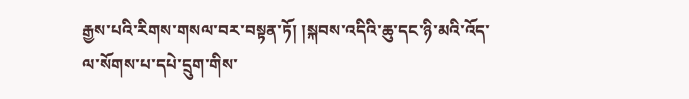རྒྱས་པའི་རིགས་གསལ་བར་བསྟན་ཏོ། །སྐབས་འདིའི་ཆུ་དང་ཉི་མའི་འོད་ལ་སོགས་པ་དཔེ་དྲུག་གིས་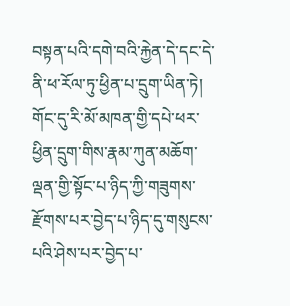བསྟན་པའི་དགེ་བའི་རྐྱེན་དེ་དང་དེ་ནི་ཕ་རོལ་ཏུ་ཕྱིན་པ་དྲུག་ཡིན་ཏེ། གོང་དུ་རི་མོ་མཁན་གྱི་དཔེ་ཕར་ཕྱིན་དྲུག་གིས་རྣམ་ཀུན་མཆོག་ལྡན་གྱི་སྟོང་པ་ཉིད་ཀྱི་གཟུགས་རྫོགས་པར་བྱེད་པ་ཉིད་དུ་གསུངས་པའི་ཤེས་པར་བྱེད་པ་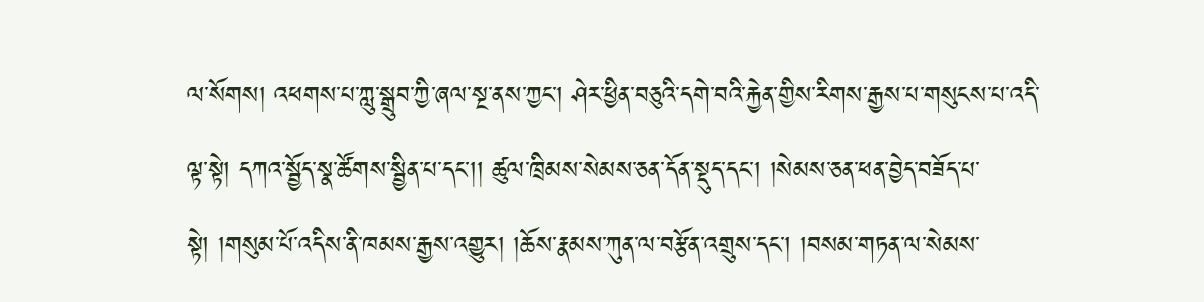ལ་སོགས། འཕགས་པ་ཀླུ་སྒྲུབ་ཀྱི་ཞལ་སྔ་ནས་ཀྱང་། ཤེར་ཕྱིན་བཅུའི་དགེ་བའི་རྐྱེན་གྱིས་རིགས་རྒྱས་པ་གསུངས་པ་འདི་ལྟ་སྟེ། དཀའ་སྦྱོད་སྣ་ཚོགས་སྦྱིན་པ་དང་།། ཚུལ་ཁྲིམས་སེམས་ཅན་དོན་སྡུད་དང་། །སེམས་ཅན་ཕན་བྱེད་བཟོད་པ་སྟེ། །གསུམ་པོ་འདིས་ནི་ཁམས་རྒྱས་འགྱུར། །ཆོས་རྣམས་ཀུན་ལ་བརྩོན་འགྲུས་དང་། །བསམ་གཏན་ལ་སེམས་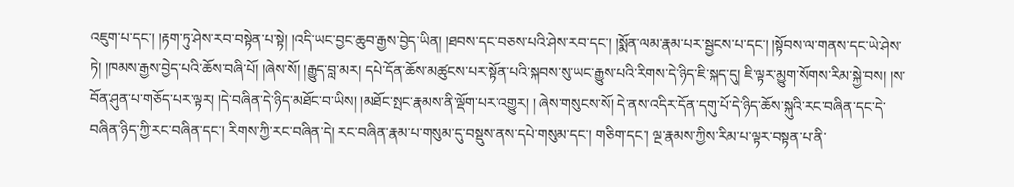འཇུག་པ་དང་། །རྟག་ཏུ་ཤེས་རབ་བསྟེན་པ་སྟེ། །འདི་ཡང་བྱང་ཆུབ་རྒྱས་བྱེད་ཡིན། །ཐབས་དང་བཅས་པའི་ཤེས་རབ་དང་། །སྨོན་ལམ་རྣམ་པར་སྦྱངས་པ་དང་། །སྟོབས་ལ་གནས་དང་ཡེ་ཤེས་ཏེ། །ཁམས་རྒྱས་བྱེད་པའི་ཆོས་བཞི་པོ། །ཞེས་སོ། །རྒྱུད་བླ་མར། དཔེ་དོན་ཆོས་མཚུངས་པར་སྟོན་པའི་སྐབས་སུ་ཡང་རྒྱུས་པའི་རིགས་དེ་ཉིད་ཇི་སྐད་དུ། ཇི་ལྟར་མྱུག་སོགས་རིམ་སྐྱེ་བས། །ས་བོན་ཤུན་པ་གཅོད་པར་ལྟར། །དེ་བཞིན་དེ་ཉིད་མཐོང་བ་ཡིས། །མཐོང་སྤང་རྣམས་ནི་ལྡོག་པར་འགྱུར། ། ཞེས་གསུངས་སོ། དེ་ནས་འདིར་དོན་དགུ་པོ་དེ་ཉིད་ཆོས་སྐུའི་རང་བཞིན་དང་དེ་བཞིན་ཉིད་ཀྱི་རང་བཞིན་དང་། རིགས་ཀྱི་རང་བཞིན་དེ། རང་བཞིན་རྣམ་པ་གསུམ་དུ་བསྡུས་ནས་དཔེ་གསུམ་དང་། གཅིག་དང་། ལྔ་རྣམས་ཀྱིས་རིམ་པ་ལྟར་བསྟན་པ་ནི་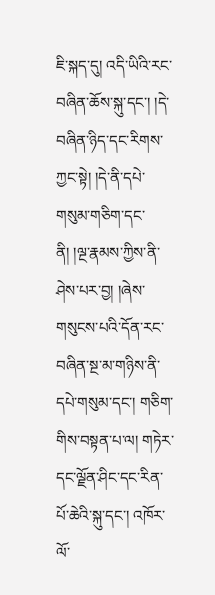ཇི་སྐད་དུ། འདི་ཡིའི་རང་བཞིན་ཆོས་སྐུ་དང་། །དེ་བཞིན་ཉིད་དང་རིགས་ཀྱང་སྟེ། །དེ་ནི་དཔེ་གསུམ་གཅིག་དང་ནི། །ལྔ་རྣམས་ཀྱིས་ནི་ཤེས་པར་བྱ། །ཞེས་གསུངས་པའི་དོན་རང་བཞིན་སྔ་མ་གཉིས་ནི་དཔེ་གསུམ་དང་། གཅིག་གིས་བསྟན་པ་ལ། གཏེར་དང་ལྗོན་ཤིང་དང་རིན་པོ་ཆེའི་སྐུ་དང་། འཁོར་ལོ་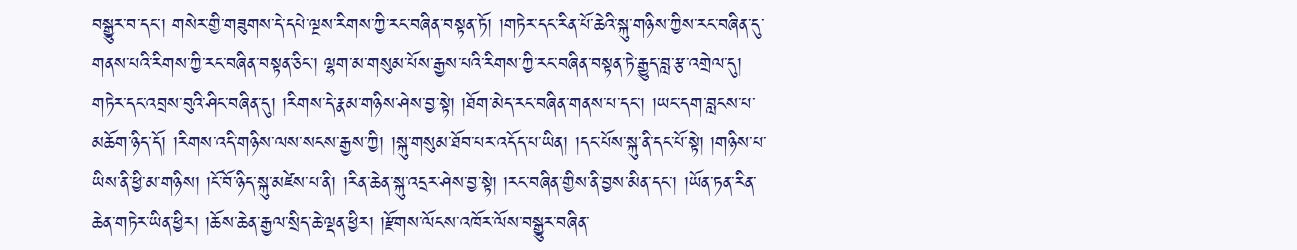བསྒྱུར་བ་དང་། གསེར་གྱི་གཟུགས་དེ་དཔེ་ལྔས་རིགས་ཀྱི་རང་བཞིན་བསྟན་ཏོ། །གཏེར་དང་རིན་པོ་ཆེའི་སྐུ་གཉིས་ཀྱིས་རང་བཞིན་དུ་གནས་པའི་རིགས་ཀྱི་རང་བཞིན་བསྟན་ཅིང་། ལྷག་མ་གསུམ་པོས་རྒྱས་པའི་རིགས་ཀྱི་རང་བཞིན་བསྟན་ཏེ་རྒྱུད་བླ་རྩ་འགྲེལ་དུ། གཏེར་དང་འབྲས་བུའི་ཤིང་བཞིན་དུ། །རིགས་དེ་རྣམ་གཉིས་ཤེས་བྱ་སྟེ། །ཐོག་མེད་རང་བཞིན་གནས་པ་དང་། །ཡང་དག་བླངས་པ་མཆོག་ཉིད་དོ། །རིགས་འདི་གཉིས་ལས་སངས་རྒྱས་ཀྱི། །སྐུ་གསུམ་ཐོབ་པར་འདོད་པ་ཡིན། །དང་པོས་སྐུ་ནི་དང་པོ་སྟེ། །གཉིས་པ་ཡིས་ནི་ཕྱི་མ་གཉིས། །ངོ་བོ་ཉིད་སྐུ་མཛེས་པ་ནི། །རིན་ཆེན་སྐུ་འདྲར་ཤེས་བྱ་སྟེ། །རང་བཞིན་གྱིས་ནི་བྱས་མིན་དང་། །ཡོན་ཏན་རིན་ཆེན་གཏེར་ཡིན་ཕྱིར། །ཆོས་ཆེན་རྒྱལ་སྲིད་ཆེ་ལྡན་ཕྱིར། །རྫོགས་ལོངས་འཁོར་ལོས་བསྒྱུར་བཞིན་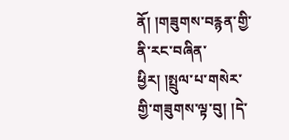ནོ། །གཟུགས་བརྙན་གྱི་ནི་རང་བཞིན་ཕྱིར། །སྤྲུལ་པ་གསེར་གྱི་གཟུགས་ལྟ་བུ། །དེ་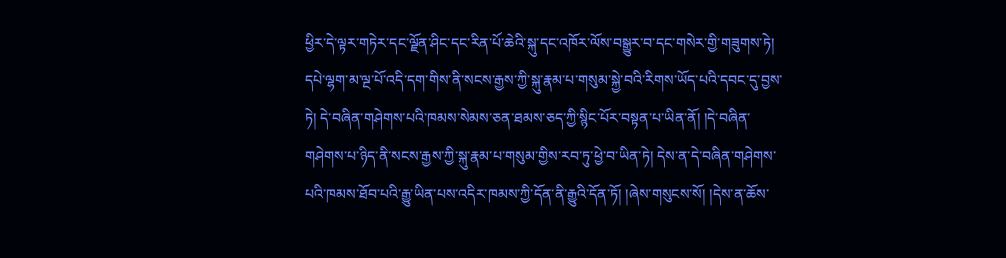ཕྱིར་དེ་ལྟར་གཏེར་དང་ལྗོན་ཤིང་དང་རིན་པོ་ཆེའི་སྐུ་དང་འཁོར་ལོས་བསྒྱུར་བ་དང་གསེར་གྱི་གཟུགས་ཏེ། དཔེ་ལྷག་མ་ལྔ་པོ་འདི་དག་གིས་ནི་སངས་རྒྱས་ཀྱི་སྐུ་རྣམ་པ་གསུམ་སྐྱེ་བའི་རིགས་ཡོད་པའི་དབང་དུ་བྱས་ཏེ། དེ་བཞིན་གཤེགས་པའི་ཁམས་སེམས་ཅན་ཐམས་ཅད་ཀྱི་སྙིང་པོར་བསྟན་པ་ཡིན་ནོ། །དེ་བཞིན་གཤེགས་པ་ཉིད་ནི་སངས་རྒྱས་ཀྱི་སྐུ་རྣམ་པ་གསུམ་གྱིས་རབ་ཏུ་ཕྱེ་བ་ཡིན་ཏེ། དེས་ན་དེ་བཞིན་གཤེགས་པའི་ཁམས་ཐོབ་པའི་རྒྱུ་ཡིན་པས་འདིར་ཁམས་ཀྱི་དོན་ནི་རྒྱུའི་དོན་ཏོ། །ཞེས་གསུངས་སོ། །དེས་ན་ཆོས་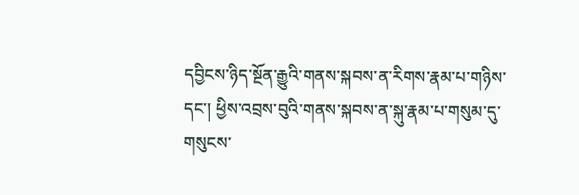དབྱིངས་ཉིད་སྔོན་རྒྱུའི་གནས་སྐབས་ན་རིགས་རྣམ་པ་གཉིས་དང་། ཕྱིས་འབྲས་བུའི་གནས་སྐབས་ན་སྐུ་རྣམ་པ་གསུམ་དུ་གསུངས་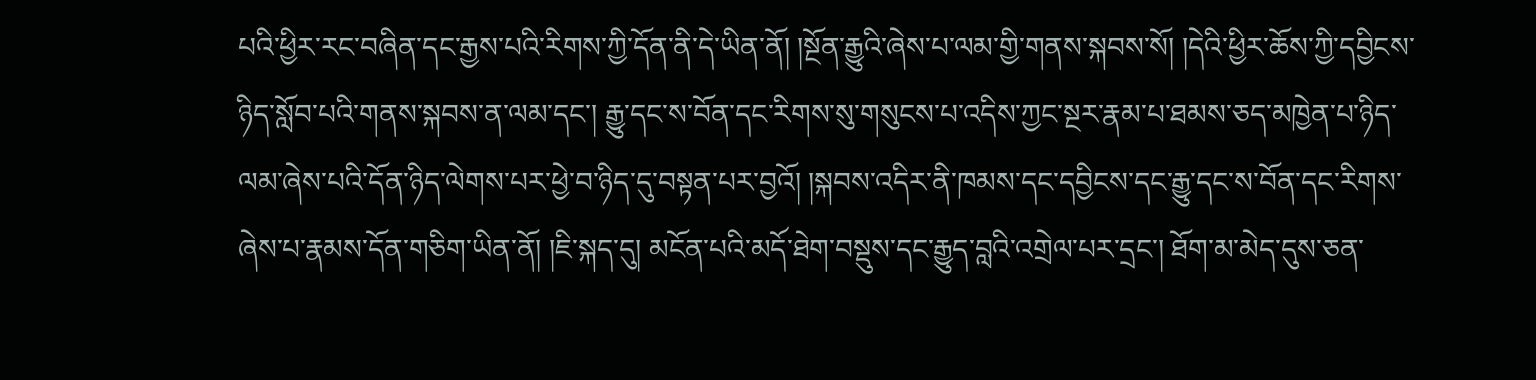པའི་ཕྱིར་རང་བཞིན་དང་རྒྱས་པའི་རིགས་ཀྱི་དོན་ནི་དེ་ཡིན་ནོ། །སྔོན་རྒྱུའི་ཞེས་པ་ལམ་གྱི་གནས་སྐབས་སོ། །དེའི་ཕྱིར་ཆོས་ཀྱི་དབྱིངས་ཉིད་སློབ་པའི་གནས་སྐབས་ན་ལམ་དང་། རྒྱུ་དང་ས་བོན་དང་རིགས་སུ་གསུངས་པ་འདིས་ཀྱང་སྔར་རྣམ་པ་ཐམས་ཅད་མཁྱེན་པ་ཉིད་ལམ་ཞེས་པའི་དོན་ཉིད་ལེགས་པར་ཕྱེ་བ་ཉིད་དུ་བསྟན་པར་བྱའོ། །སྐབས་འདིར་ནི་ཁམས་དང་དབྱིངས་དང་རྒྱུ་དང་ས་བོན་དང་རིགས་ཞེས་པ་རྣམས་དོན་གཅིག་ཡིན་ནོ། །ཇི་སྐད་དུ། མངོན་པའི་མདོ་ཐེག་བསྡུས་དང་རྒྱུད་བླའི་འགྲེལ་པར་དྲང་། ཐོག་མ་མེད་དུས་ཅན་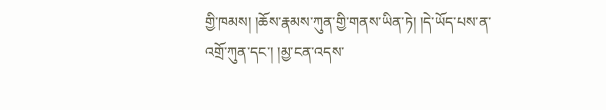གྱི་ཁམས། །ཆོས་རྣམས་ཀུན་གྱི་གནས་ཡིན་ཏེ། །དེ་ཡོད་པས་ན་འགྲོ་ཀུན་དང་། །མྱ་ངན་འདས་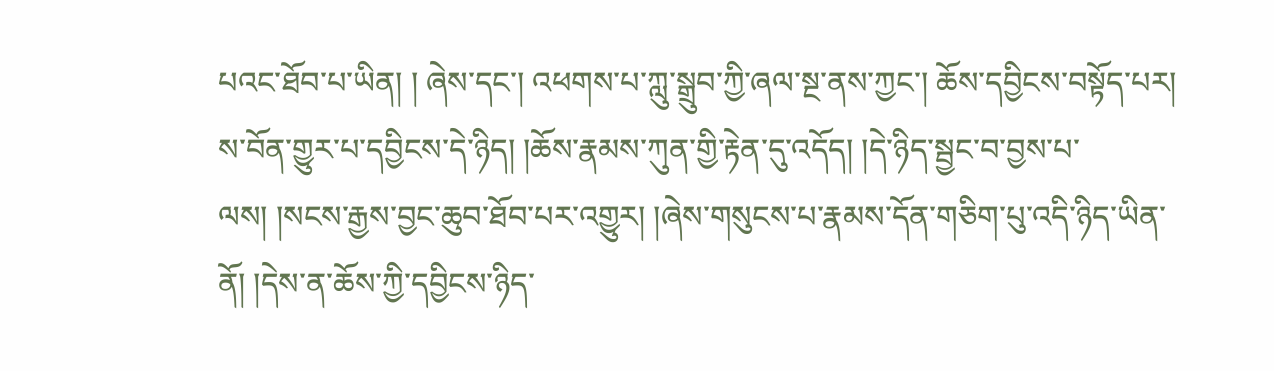པའང་ཐོབ་པ་ཡིན། ། ཞེས་དང་། འཕགས་པ་ཀླུ་སྒྲུབ་ཀྱི་ཞལ་སྔ་ནས་ཀྱང་། ཆོས་དབྱིངས་བསྟོད་པར། ས་བོན་གྱུར་པ་དབྱིངས་དེ་ཉིད། །ཆོས་རྣམས་ཀུན་གྱི་རྟེན་དུ་འདོད། །དེ་ཉིད་སྦྱང་བ་བྱས་པ་ལས། །སངས་རྒྱས་བྱང་ཆུབ་ཐོབ་པར་འགྱུར། །ཞེས་གསུངས་པ་རྣམས་དོན་གཅིག་པུ་འདི་ཉིད་ཡིན་ནོ། །དེས་ན་ཆོས་ཀྱི་དབྱིངས་ཉིད་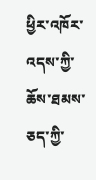ཕྱིར་འཁོར་འདས་ཀྱི་ཆོས་ཐམས་ཅད་ཀྱི་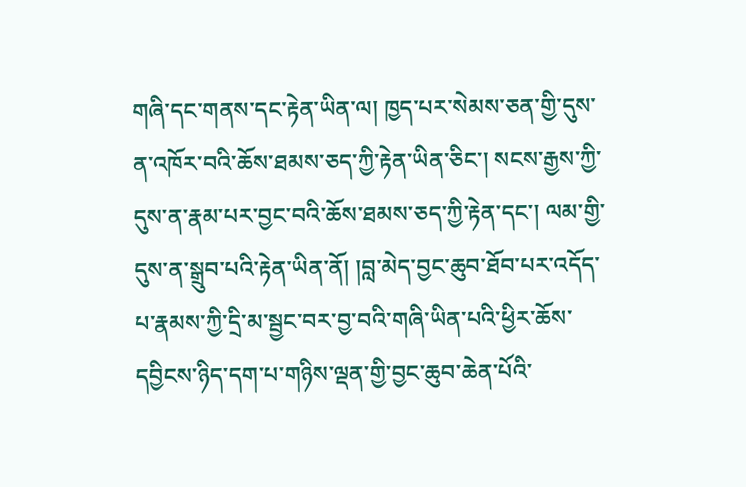གཞི་དང་གནས་དང་རྟེན་ཡིན་ལ། ཁྱད་པར་སེམས་ཅན་གྱི་དུས་ན་འཁོར་བའི་ཆོས་ཐམས་ཅད་ཀྱི་རྟེན་ཡིན་ཅིང་། སངས་རྒྱས་ཀྱི་དུས་ན་རྣམ་པར་བྱང་བའི་ཆོས་ཐམས་ཅད་ཀྱི་རྟེན་དང་། ལམ་གྱི་དུས་ན་སྒྲུབ་པའི་རྟེན་ཡིན་ནོ། །བླ་མེད་བྱང་ཆུབ་ཐོབ་པར་འདོད་པ་རྣམས་ཀྱི་དྲི་མ་སྦྱང་བར་བྱ་བའི་གཞི་ཡིན་པའི་ཕྱིར་ཆོས་དབྱིངས་ཉིད་དག་པ་གཉིས་ལྡན་གྱི་བྱང་ཆུབ་ཆེན་པོའི་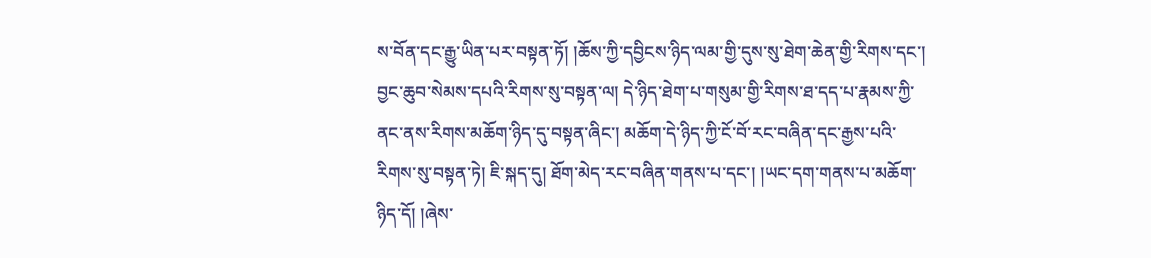ས་བོན་དང་རྒྱུ་ཡིན་པར་བསྟན་ཏོ། །ཆོས་ཀྱི་དབྱིངས་ཉིད་ལམ་གྱི་དུས་སུ་ཐེག་ཆེན་གྱི་རིགས་དང་། བྱང་ཆུབ་སེམས་དཔའི་རིགས་སུ་བསྟན་ལ། དེ་ཉིད་ཐེག་པ་གསུམ་གྱི་རིགས་ཐ་དད་པ་རྣམས་ཀྱི་ནང་ནས་རིགས་མཆོག་ཉིད་དུ་བསྟན་ཞིང་། མཆོག་དེ་ཉིད་ཀྱི་ངོ་བོ་རང་བཞིན་དང་རྒྱས་པའི་རིགས་སུ་བསྟན་ཏེ། ཇི་སྐད་དུ། ཐོག་མེད་རང་བཞིན་གནས་པ་དང་། །ཡང་དག་གནས་པ་མཆོག་ཉིད་དོ། །ཞེས་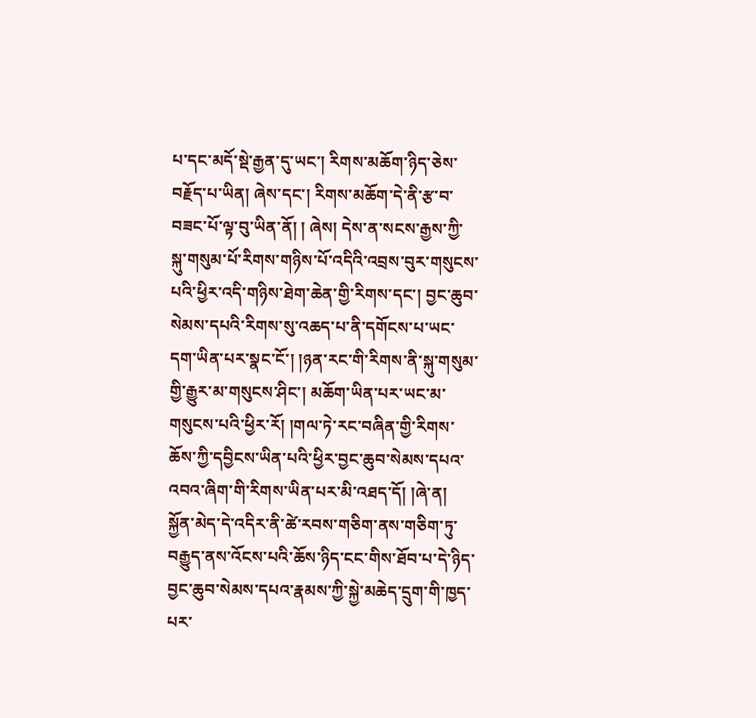པ་དང་མདོ་སྡེ་རྒྱན་དུ་ཡང་། རིགས་མཆོག་ཉིད་ཅེས་བརྗོད་པ་ཡིན། ཞེས་དང་། རིགས་མཆོག་དེ་ནི་རྩ་བ་བཟང་པོ་ལྟ་བུ་ཡིན་ནོ། ། ཞེས། དེས་ན་སངས་རྒྱས་ཀྱི་སྐུ་གསུམ་པོ་རིགས་གཉིས་པོ་འདིའི་འབྲས་བུར་གསུངས་པའི་ཕྱིར་འདི་གཉིས་ཐེག་ཆེན་གྱི་རིགས་དང་། བྱང་ཆུབ་སེམས་དཔའི་རིགས་སུ་འཆད་པ་ནི་དགོངས་པ་ཡང་དག་ཡིན་པར་སྣང་ངོ་། །ཉན་རང་གི་རིགས་ནི་སྐུ་གསུམ་གྱི་རྒྱུར་མ་གསུངས་ཤིང་། མཆོག་ཡིན་པར་ཡང་མ་གསུངས་པའི་ཕྱིར་རོ། །གལ་ཏེ་རང་བཞིན་གྱི་རིགས་ཆོས་ཀྱི་དབྱིངས་ཡིན་པའི་ཕྱིར་བྱང་ཆུབ་སེམས་དཔའ་འབའ་ཞིག་གི་རིགས་ཡིན་པར་མི་འཐད་དོ། །ཞེ་ན། སྐྱོན་མེད་དེ་འདིར་ནི་ཚེ་རབས་གཅིག་ནས་གཅིག་ཏུ་བརྒྱུད་ནས་འོངས་པའི་ཆོས་ཉིད་ངང་གིས་ཐོབ་པ་དེ་ཉིད་བྱང་ཆུབ་སེམས་དཔའ་རྣམས་ཀྱི་སྐྱེ་མཆེད་དྲུག་གི་ཁྱད་པར་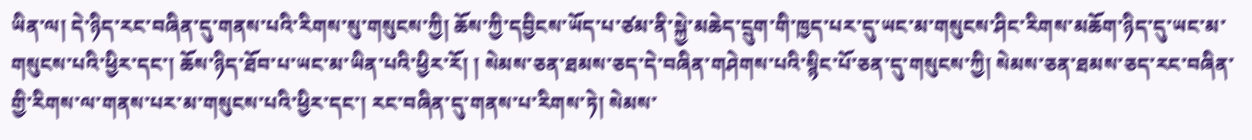ཡིན་ལ། དེ་ཉིད་རང་བཞིན་དུ་གནས་པའི་རིགས་སུ་གསུངས་ཀྱི། ཆོས་ཀྱི་དབྱིངས་ཡོད་པ་ཙམ་ནི་སྐྱེ་མཆེད་དྲུག་གི་ཁྱད་པར་དུ་ཡང་མ་གསུངས་ཤིང་རིགས་མཆོག་ཉིད་དུ་ཡང་མ་གསུངས་པའི་ཕྱིར་དང་། ཆོས་ཉིད་ཐོབ་པ་ཡང་མ་ཡིན་པའི་ཕྱིར་རོ། ། སེམས་ཅན་ཐམས་ཅད་དེ་བཞིན་གཤེགས་པའི་སྙིང་པོ་ཅན་དུ་གསུངས་ཀྱི། སེམས་ཅན་ཐམས་ཅད་རང་བཞིན་གྱི་རིགས་ལ་གནས་པར་མ་གསུངས་པའི་ཕྱིར་དང་། རང་བཞིན་དུ་གནས་པ་རིགས་ཏེ། སེམས་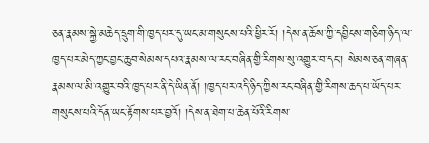ཅན་རྣམས་སྐྱེ་མཆེད་དྲུག་གི་ཁྱད་པར་དུ་ཡང་མ་གསུངས་པའི་ཕྱིར་རོ། །དེས་ན་ཆོས་ཀྱི་དབྱིངས་གཅིག་ཉིད་ལ་ཁྱད་པར་མེད་ཀྱང་བྱང་ཆུབ་སེམས་དཔའ་རྣམས་ལ་རང་བཞིན་གྱི་རིགས་སུ་འགྱུར་བ་དང་། སེམས་ཅན་གཞན་རྣམས་ལ་མི་འགྱུར་བའི་ཁྱད་པར་ནི་དེ་ཡིན་ནོ། །ཁྱད་པར་འདི་ཉིད་ཀྱིས་རང་བཞིན་གྱི་རིགས་ཆད་པ་ཡོད་པར་གསུངས་པའི་དོན་ཡང་རྟོགས་པར་བྱའོ། །དེས་ན་ཐེག་པ་ཆེན་པོའི་རིགས་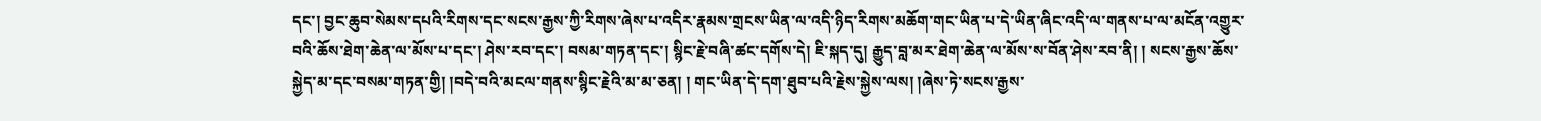དང་། བྱང་ཆུབ་སེམས་དཔའི་རིགས་དང་སངས་རྒྱས་ཀྱི་རིགས་ཞེས་པ་འདིར་རྣམས་གྲངས་ཡིན་ལ་འདི་ཉིད་རིགས་མཆོག་གང་ཡིན་པ་དེ་ཡིན་ཞིང་འདི་ལ་གནས་པ་ལ་མངོན་འགྱུར་བའི་ཆོས་ཐེག་ཆེན་ལ་མོས་པ་དང་། ཤེས་རབ་དང་། བསམ་གཏན་དང་། སྙིང་རྗེ་བཞི་ཚང་དགོས་དེ། ཇི་སྐད་དུ། རྒྱུད་བླ་མར་ཐེག་ཆེན་ལ་མོས་ས་བོན་ཤེས་རབ་ནི། ། སངས་རྒྱས་ཆོས་སྐྱེད་མ་དང་བསམ་གཏན་གྱི། །བདེ་བའི་མངལ་གནས་སྙིང་རྗེའི་མ་མ་ཅན། ། གང་ཡིན་དེ་དག་ཐུབ་པའི་རྗེས་སྐྱེས་ལས། །ཞེས་ཏེ་སངས་རྒྱས་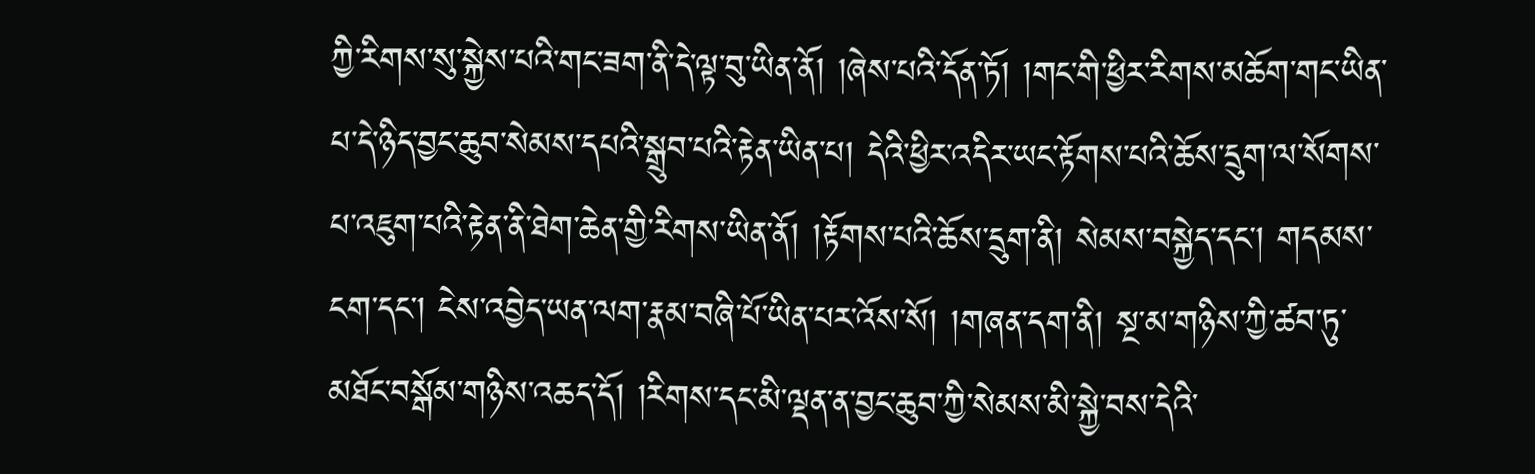ཀྱི་རིགས་སུ་སྐྱེས་པའི་གང་ཟག་ནི་དེ་ལྟ་བུ་ཡིན་ནོ། །ཞེས་པའི་དོན་ཏོ། །གང་གི་ཕྱིར་རིགས་མཆོག་གང་ཡིན་པ་དེ་ཉིད་བྱང་ཆུབ་སེམས་དཔའི་སྒྲུབ་པའི་རྟེན་ཡིན་པ། དེའི་ཕྱིར་འདིར་ཡང་རྟོགས་པའི་ཆོས་དྲུག་ལ་སོགས་པ་འཇུག་པའི་རྟེན་ནི་ཐེག་ཆེན་གྱི་རིགས་ཡིན་ནོ། །རྟོགས་པའི་ཆོས་དྲུག་ནི། སེམས་བསྐྱེད་དང་། གདམས་ངག་དང་། ངེས་འབྱེད་ཡན་ལག་རྣམ་བཞི་པོ་ཡིན་པར་འོས་སོ། །གཞན་དག་ནི། སྔ་མ་གཉིས་ཀྱི་ཚབ་ཏུ་མཐོང་བསྒོམ་གཉིས་འཆད་དོ། །རིགས་དང་མི་ལྡན་ན་བྱང་ཆུབ་ཀྱི་སེམས་མི་སྐྱེ་བས་དེའི་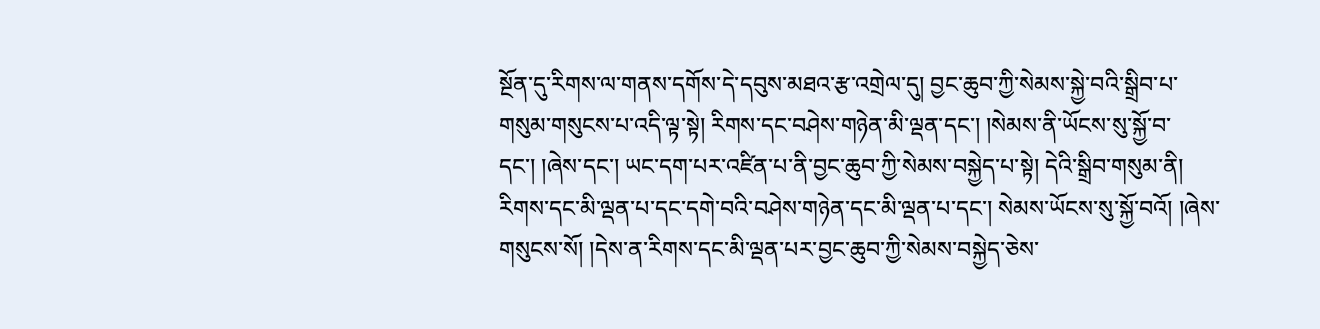སྔོན་དུ་རིགས་ལ་གནས་དགོས་དེ་དབུས་མཐའ་རྩ་འགྲེལ་དུ། བྱང་ཆུབ་ཀྱི་སེམས་སྐྱེ་བའི་སྒྲིབ་པ་གསུམ་གསུངས་པ་འདི་ལྟ་སྟེ། རིགས་དང་བཤེས་གཉེན་མི་ལྡན་དང་། །སེམས་ནི་ཡོངས་སུ་སྐྱོ་བ་དང་། །ཞེས་དང་། ཡང་དག་པར་འཛིན་པ་ནི་བྱང་ཆུབ་ཀྱི་སེམས་བསྐྱེད་པ་སྟེ། དེའི་སྒྲིབ་གསུམ་ནི། རིགས་དང་མི་ལྡན་པ་དང་དགེ་བའི་བཤེས་གཉེན་དང་མི་ལྡན་པ་དང་། སེམས་ཡོངས་སུ་སྐྱོ་བའོ། །ཞེས་གསུངས་སོ། །དེས་ན་རིགས་དང་མི་ལྡན་པར་བྱང་ཆུབ་ཀྱི་སེམས་བསྐྱེད་ཅེས་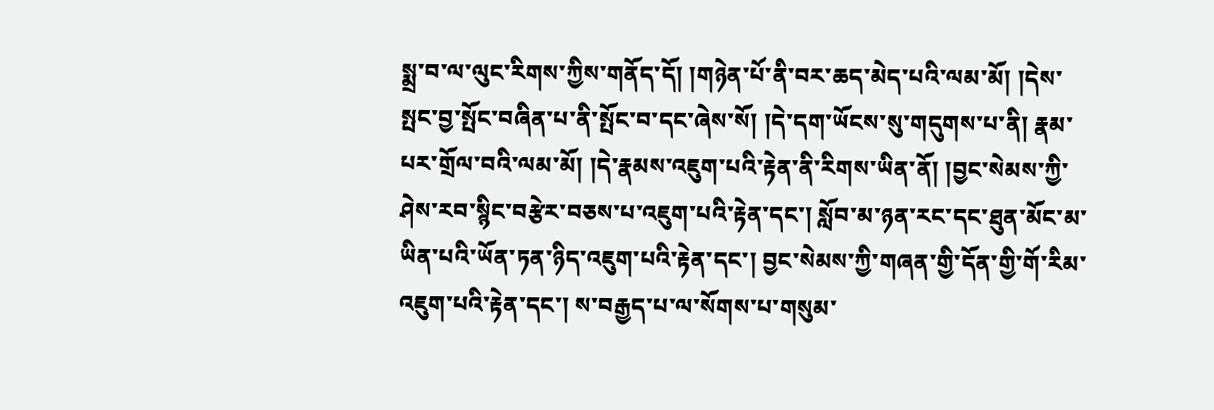སྨྲ་བ་ལ་ལུང་རིགས་ཀྱིས་གནོད་དོ། །གཉེན་པོ་ནི་བར་ཆད་མེད་པའི་ལམ་མོ། །དེས་སྤང་བྱ་སྤོང་བཞིན་པ་ནི་སྤོང་བ་དང་ཞེས་སོ། །དེ་དག་ཡོངས་སུ་གདུགས་པ་ནི། རྣམ་པར་གྲོལ་བའི་ལམ་མོ། །དེ་རྣམས་འཇུག་པའི་རྟེན་ནི་རིགས་ཡིན་ནོ། །བྱང་སེམས་ཀྱི་ཤེས་རབ་སྙིང་བརྩེར་བཅས་པ་འཇུག་པའི་རྟེན་དང་། སློབ་མ་ཉན་རང་དང་ཐུན་མོང་མ་ཡིན་པའི་ཡོན་ཏན་ཉིད་འཇུག་པའི་རྟེན་དང་། བྱང་སེམས་ཀྱི་གཞན་གྱི་དོན་གྱི་གོ་རིམ་འཇུག་པའི་རྟེན་དང་། ས་བརྒྱད་པ་ལ་སོགས་པ་གསུམ་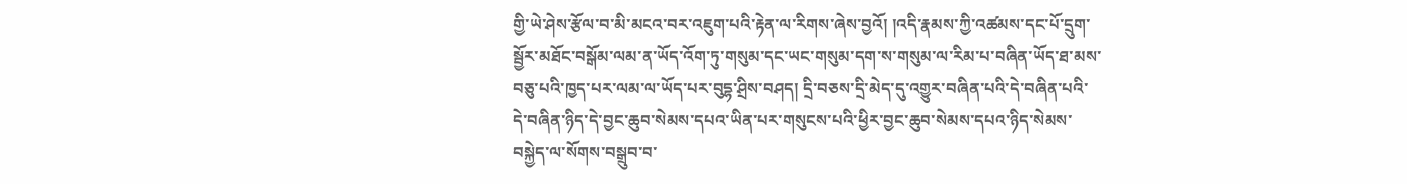གྱི་ཡེ་ཤེས་རྩོལ་བ་མི་མངའ་བར་འཇུག་པའི་རྟེན་ལ་རིགས་ཞེས་བྱའོ། །འདི་རྣམས་ཀྱི་འཚམས་དང་པོ་དྲུག་སྦྱོར་མཐོང་བསྒོམ་ལམ་ན་ཡོད་འོག་ཏུ་གསུམ་དང་ཡང་གསུམ་དག་ས་གསུམ་ལ་རིམ་པ་བཞིན་ཡོད་ཐ་མས་བཅུ་པའི་ཁྱད་པར་ལམ་ལ་ཡོད་པར་བུདྷ་ཤྲིས་བཤད། དྲི་བཅས་དྲི་མེད་དུ་འགྱུར་བཞིན་པའི་དེ་བཞིན་པའི་དེ་བཞིན་ཉིད་དེ་བྱང་ཆུབ་སེམས་དཔའ་ཡིན་པར་གསུངས་པའི་ཕྱིར་བྱང་ཆུབ་སེམས་དཔའ་ཉིད་སེམས་བསྐྱེད་ལ་སོགས་བསྒྲུབ་བ་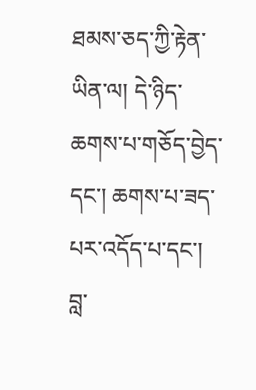ཐམས་ཅད་ཀྱི་རྟེན་ཡིན་ལ། དེ་ཉིད་ཆགས་པ་གཅོད་བྱེད་དང་། ཆགས་པ་ཟད་པར་འདོད་པ་དང་། བླ་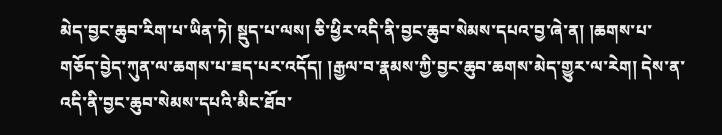མེད་བྱང་ཆུབ་རིག་པ་ཡིན་ཏེ། སྡུད་པ་ལས། ཅི་ཕྱིར་འདི་ནི་བྱང་ཆུབ་སེམས་དཔའ་བྱ་ཞེ་ན། །ཆགས་པ་གཅོད་བྱེད་ཀུན་ལ་ཆགས་པ་ཟད་པར་འདོད། །རྒྱལ་བ་རྣམས་ཀྱི་བྱང་ཆུབ་ཆགས་མེད་གྱུར་ལ་རེག། དེས་ན་འདི་ནི་བྱང་ཆུབ་སེམས་དཔའི་མིང་ཐོབ་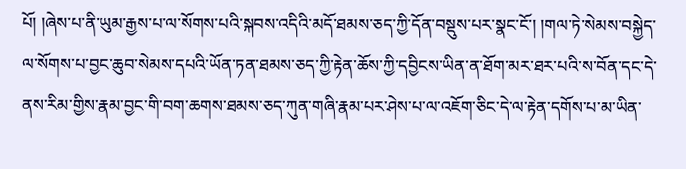པོ། །ཞེས་པ་ནི་ཡུམ་རྒྱས་པ་ལ་སོགས་པའི་སྐབས་འདིའི་མདོ་ཐམས་ཅད་ཀྱི་དོན་བསྡུས་པར་སྣང་ངོ་། །གལ་ཏེ་སེམས་བསྐྱེད་ལ་སོགས་པ་བྱང་ཆུབ་སེམས་དཔའི་ཡོན་ཏན་ཐམས་ཅད་ཀྱི་རྟེན་ཆོས་ཀྱི་དབྱིངས་ཡིན་ན་ཐོག་མར་ཐར་པའི་ས་བོན་དང་དེ་ནས་རིམ་གྱིས་རྣམ་བྱང་གི་བག་ཆགས་ཐམས་ཅད་ཀུན་གཞི་རྣམ་པར་ཤེས་པ་ལ་འཇོག་ཅིང་དེ་ལ་རྟེན་དགོས་པ་མ་ཡིན་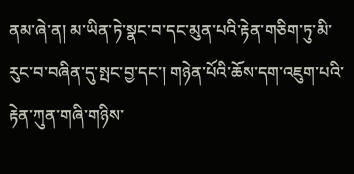ནམ་ཞེ་ན། མ་ཡིན་ཏེ་སྣང་བ་དང་མུན་པའི་རྟེན་གཅིག་ཏུ་མི་རུང་བ་བཞིན་དུ་སྤང་བྱ་དང་། གཉེན་པོའི་ཆོས་དག་འཇུག་པའི་རྟེན་ཀུན་གཞི་གཉིས་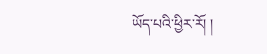ཡོད་པའི་ཕྱིར་རོ། །